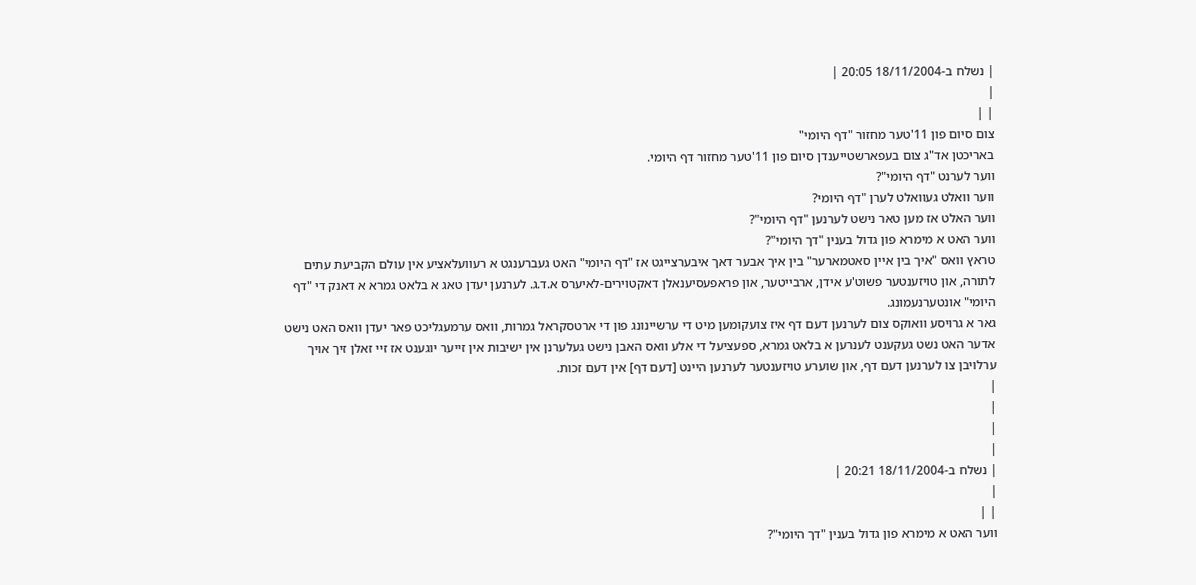| נשלח ב-18/11/2004 20:05 |
|
| |
צום סיום פון 11'טער מחזור "דף היומי"
באריכטן אד"ג צום בעפארשטייענדן סיום פון 11'טער מחזור דף היומי.
ווער לערנט "דף היומי"?
ווער וואלט געוואלט לערן "דף היומי?
ווער האלט אז מען טאר נישט לערנען "דף היומי"?
ווער האט א מימרא פון גדול בענין "דך היומי"?
טראץ וואס "איך בין איין סאטמארער" בין איך אבער דאך איבערצייגט אז "דף היומי" האט געברענגט א רעוועלאציע אין עולם הקביעת עתים לתורה, און טויזענטער פשוט'ע אידן, ארבייטער, און פראפעסיענאלן דאקטוירים-לאיערס א.ד.ג. לערנען יעדן טאג א בלאט גמרא א דאנק די "דף היומי" אונטערנעמונג.
גאר א גרויסע וואוקס צום לערנען דעם דף איז צועקומען מיט די ערשיינונג פון די ארטסקראל גמרות, וואס ערמעגליכט פאר יעדן וואס האט נישט אדער האט נשט געקענט לענרען א בלאט גמרא, ספעציעל די אלע וואס האבן נישט געלערנן אין ישיבות אין זייער יוגענט אז זיי זאלן זיך אויך ערלויבן צו לערנען דעם דף, און שוערע טויזענטער לערנען היינט [דעם דף] אין דעם זכות.
|
|
|
|
| נשלח ב-18/11/2004 20:21 |
|
| |
ווער האט א מימרא פון גדול בענין "דך היומי"?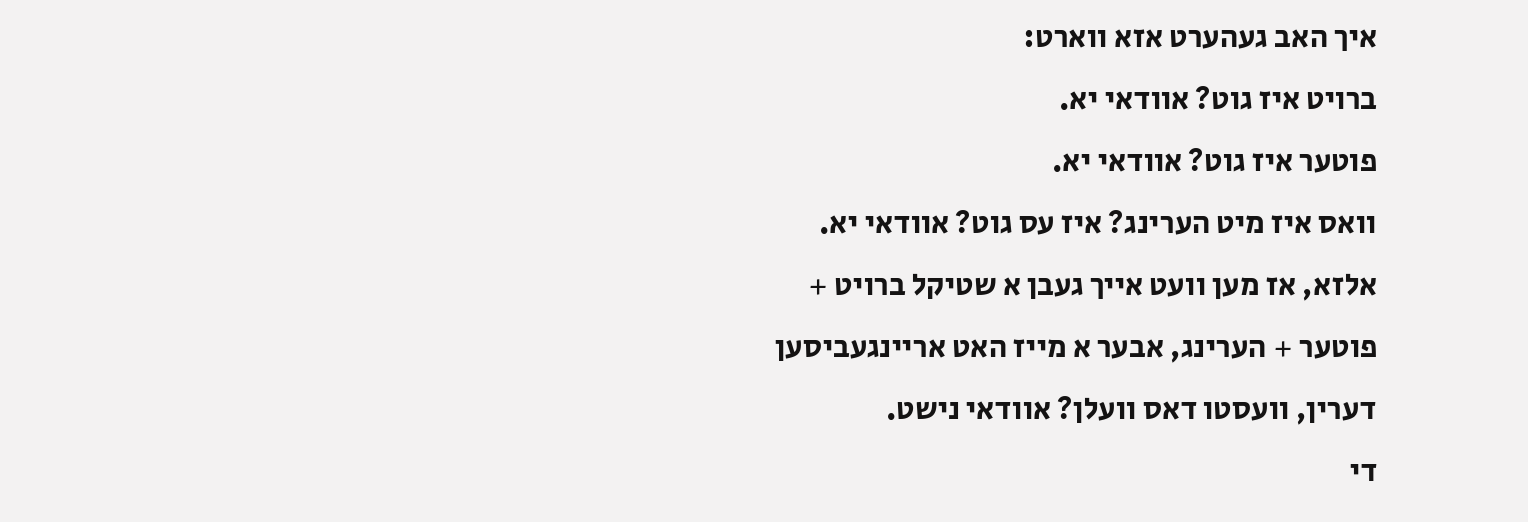איך האב געהערט אזא ווארט:
ברויט איז גוט? אוודאי יא.
פוטער איז גוט? אוודאי יא.
וואס איז מיט הערינג? איז עס גוט? אוודאי יא.
אלזא, אז מען וועט אייך געבן א שטיקל ברויט + פוטער + הערינג, אבער א מייז האט אריינגעביסען דערין, וועסטו דאס וועלן? אוודאי נישט.
די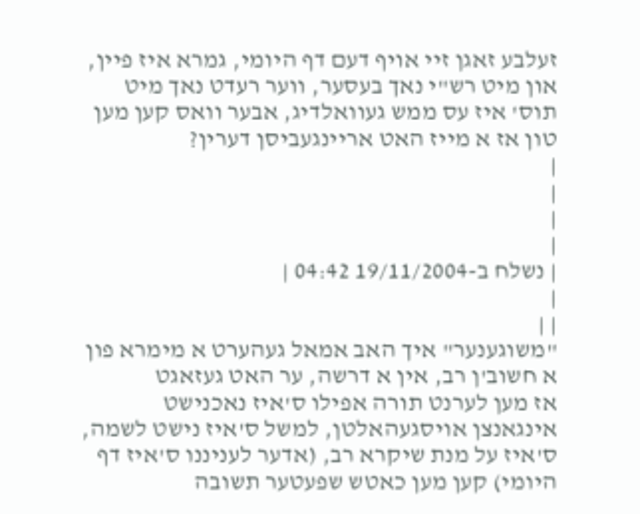זעלבע זאגן זיי אויף דעם דף היומי, גמרא איז פיין, און מיט רש"י נאך בעסער, ווער רעדט נאך מיט תוס' איז עס ממש געוואלדיג, אבער וואס קען מען טון אז א מייז האט אריינגעביסן דערין?
|
|
|
|
| נשלח ב-19/11/2004 04:42 |
|
| |
"משוגענער" איך האב אמאל געהערט א מימרא פון א חשוב'ן רב, אין א דרשה, ער האט געזאגט
אז מען לערנט תורה אפילו ס'איז נאכנישט אינגאנצן אויסגעהאלטן, למשל ס'איז נישט לשמה, ס'איז על מנת שיקרא רב, (אדער לעניננו ס'איז דף היומי) קען מען כאטש שפעטער תשובה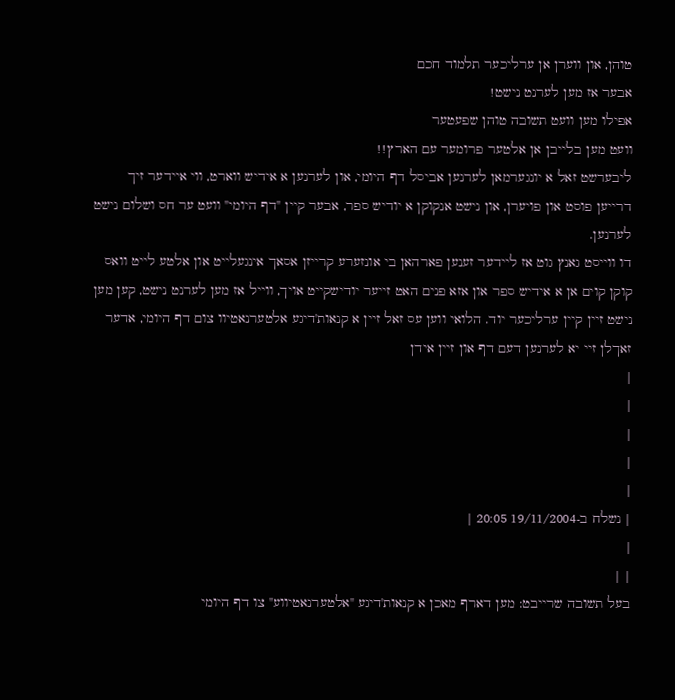טוהן, און ווערן אן ערליכער תלמוד חכם
אבער אז מען לערנט נישט!
אפילו מען וועט תשובה טוהן שפעטער
וועט מען בלייבן אן אלטער פרומער עם הארץ!!
ליבערשט זאל א יונגערמאן לערנען אביסל דף היומי, און לערנען א אידיש ווארט, ווי איידער זיך דרייען פוסט און פויערן, און נישט אנקוקן א יודיש ספר, אבער קיין "דף היומי" וועט ער חס ושלום נישט לערנען.
דו ווייסט גאנץ גוט אז ליידער זענען פארהאן בי אונזערע קרייזן אסאך אינגעלייט און אלטע לייט וואס קוקן קוים אן א אידיש ספר און אזא פנים האט זייער יודישקייט אויך, ווייל אז מען לערנט נישט, קען מען נישט זיין קיין ערליכער יוד. הלואי ווען עס זאל זיין א קנאות'דיגע אלטערנאטיוו צום דף היומי, אדער זאךלן זיי יא לערנען דעם דף און זיין אידן
|
|
|
|
|
| נשלח ב-19/11/2004 20:05 |
|
| |
בעל תשובה שרייבט: מען דארף מאכן א קנאות'דיגע "אלטערנאטיווע" צו דף היומי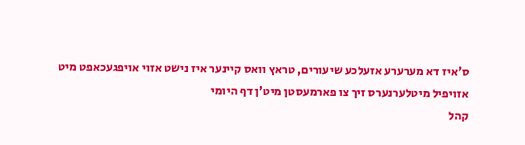ס'איז דא מערערע אזעלכע שיעורים, טראץ וואס קיינער איז נישט אזוי אויפגעכאפט מיט אזויפיל מיטלערנערס זיך צו פארמעסטן מיט'ן דף היומי
קהל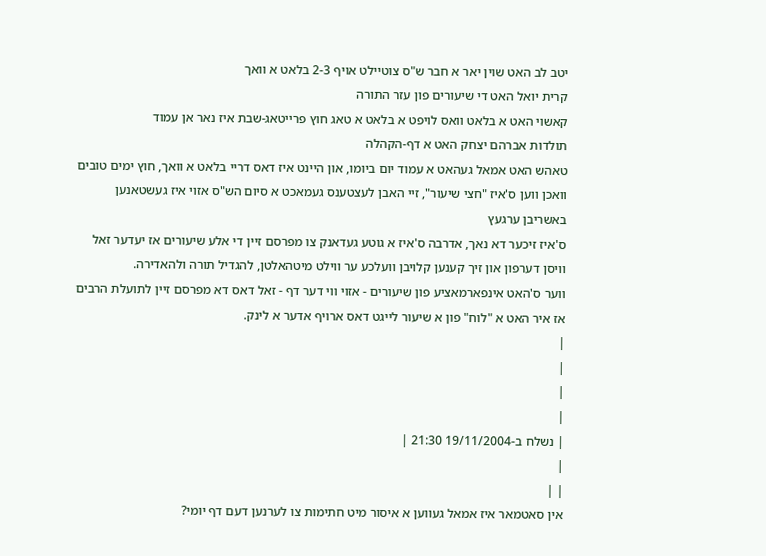יטב לב האט שוין יאר א חבר ש"ס צוטיילט אויף 2-3 בלאט א וואך
קרית יואל האט די שיעורים פון עזר התורה
קאשוי האט א בלאט וואס לויפט א בלאט א טאג חוץ פרייטאג-שבת איז נאר אן עמוד
תולדות אברהם יצחק האט א דף-הקהלה
טאהש האט אמאל געהאט א עמוד יום ביומו, און היינט איז דאס דריי בלאט א וואך, חוץ ימים טובים וואכן ווען ס'איז "חצי שיעור", זיי האבן לעצטענס געמאכט א סיום הש"ס אזוי איז געשטאנען באשריבן ערגעץ
ס'איז זיכער דא נאך, אדרבה ס'איז א גוטע געדאנק צו מפרסם זיין די אלע שיעורים אז יעדער זאל וויסן דערפון און זיך קענען קלויבן וועלכע ער ווילט מיטהאלטן, להגדיל תורה ולהאדירה.
ווער ס'האט אינפארמאציע פון שיעורים - אזוי ווי דער דף - זאל דאס דא מפרסם זיין לתועלת הרבים
אז איר האט א "לוח" פון א שיעור לייגט דאס ארויף אדער א לינק.
|
|
|
|
| נשלח ב-19/11/2004 21:30 |
|
| |
אין סאטמאר איז אמאל געווען א איסור מיט חתימות צו לערנען דעם דף יומי?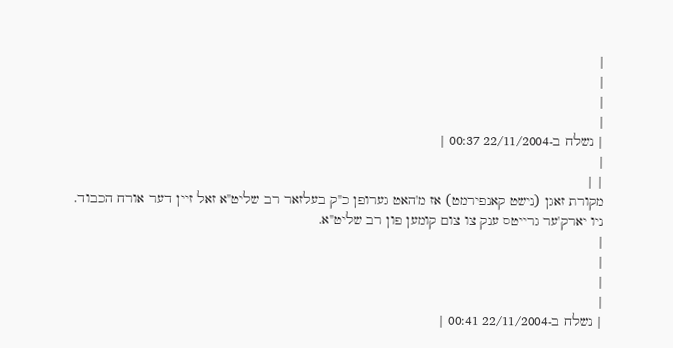|
|
|
|
| נשלח ב-22/11/2004 00:37 |
|
| |
מקורת זאגן (נישט קאנפירמט) אז מ'האט גערופן כ"ק בעלזאר רב שליט"א זאל זיין דער אורח הכבוד.
ניו יארק'ער גרייטס ענק צו צום קומען פון רב שליט"א.
|
|
|
|
| נשלח ב-22/11/2004 00:41 |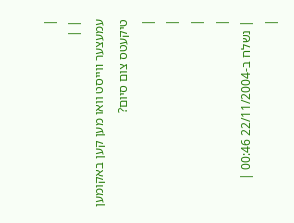|
| |
עמעצער װייסט וואו מען קען באקומען טיקעטס צום סיום?
|
|
|
|
| נשלח ב-22/11/2004 00:46 |
|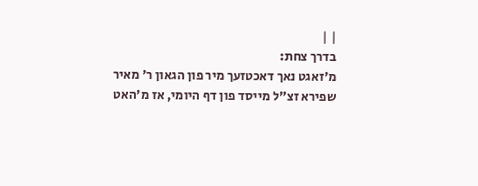| |
בדרך צחת:
מ'זאגט נאך דאכטזעך מיר פון הגאון ר' מאיר שפירא זצ"ל מייסד פון דף היומי, אז מ'האט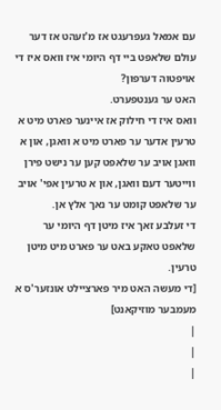עם אמאל געפרעגט אז מ'זעהט אז דער עולם שלאפט ביי דף היומי איז וואס איז די אויפטוה דערפון?
האט ער גענטפערט.
וואס איז די חילוק אז איינער פארט מיט א טרעין אדער ער פארט מיט א וואגן, און א וואגן אויב ער שלאפט קען ער נישט פירן ווייטער דעם וואגן, און א טרעין אפי' אויב ער שלאפט קומט ער נאך אלץ אן.
די זעלבע זאך איז מיטן דף היומי ער שלאפט טאקע באט ער פארט מיט מיטן טרעין.
[די מעשה האט מיר פארציילט אונזער'ס א מעמבער מוזיקאנט]
|
|
|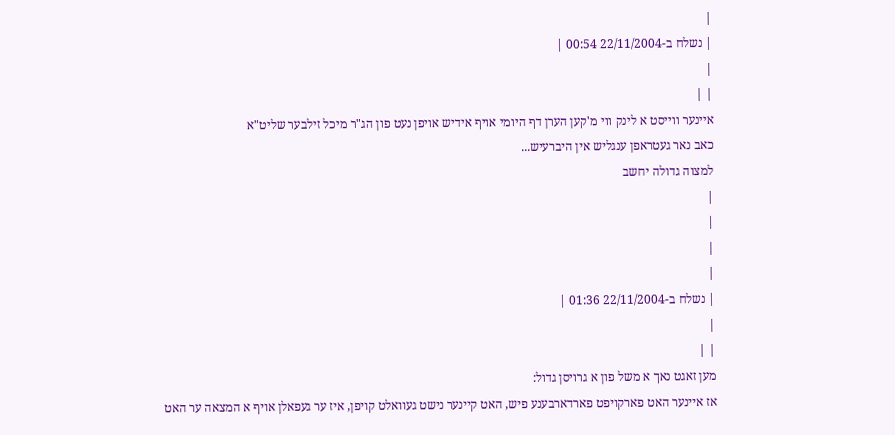|
| נשלח ב-22/11/2004 00:54 |
|
| |
איינער ווייסט א לינק ווי מ'קען הערן דף היומי אויף אידיש אויפן נעט פון הג"ר מיכל זילבער שליט"א
כאב נאר געטראפן ענגליש אין היברעיש...
למצוה גדולה יחשב
|
|
|
|
| נשלח ב-22/11/2004 01:36 |
|
| |
מען זאגט נאך א משל פון א גרויסן גדול:
אז איינער האט פארקויפט פארדארבענע פיש, האט קיינער נישט געוואלט קויפן, איז ער געפאלן אויף א המצאה ער האט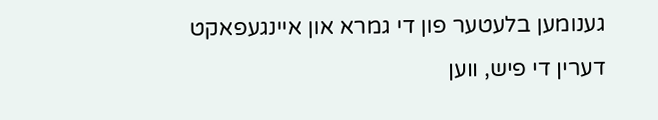גענומען בלעטער פון די גמרא און איינגעפאקט דערין די פיש, ווען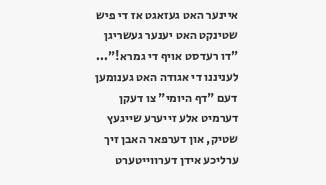איינער האט געזאגט אז די פיש שטינקט האט יענער געשריגן "דו רעדסט אויף די גמרא!"...
לעניננו די אגודה האט גענומען דעם "דף היומי" צו דעקן דערמיט אלע זייערע שייגעץ שטיק, און דערפאר האבן זיך ערליכע אידן דערווייטערט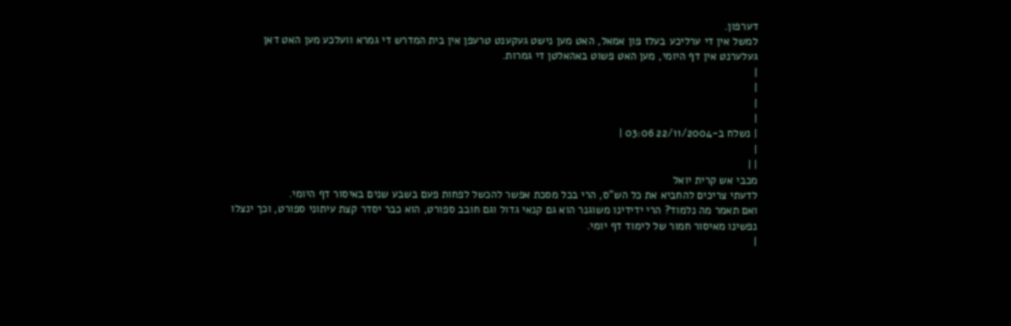דערפון.
למשל אין די ערליכע בעלז פון אמאל, האט מען נישט געקענט טרעפן אין בית המדרש די גמרא וועלכע מען האט דאן געלערנט אין דף היומי, מען האט פשוט באהאלטן די גמרות.
|
|
|
|
| נשלח ב-22/11/2004 03:06 |
|
| |
מכבי אש קרית יואל
לדעתי צריכים להחביא את כל הש"ס, הרי בכל מסכת אפשר להכשל לפחות פעם בשבע שנים באיסור דף היומי.
ואם תאמר מה נלמוד? הרי ידידינו משוגנר הוא גם קנאי גדול וגם חובב ספורט, הוא כבר יסדר קצת עיתוני ספורט, וכך ינצלו נפשינו מאיסור חמור של לימוד דף יומי.
|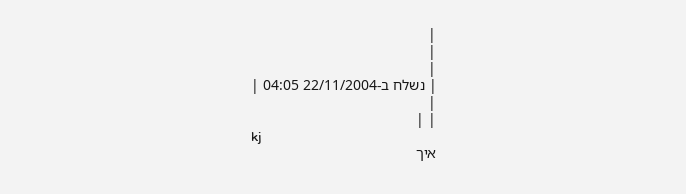|
|
|
| נשלח ב-22/11/2004 04:05 |
|
| |
kj
איך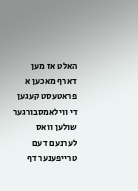האלט אז מען דארף מאכען א פראטעסט קעגען די ווילאמסבורגער שולען וואס לערנעם דעם טרייפענער דף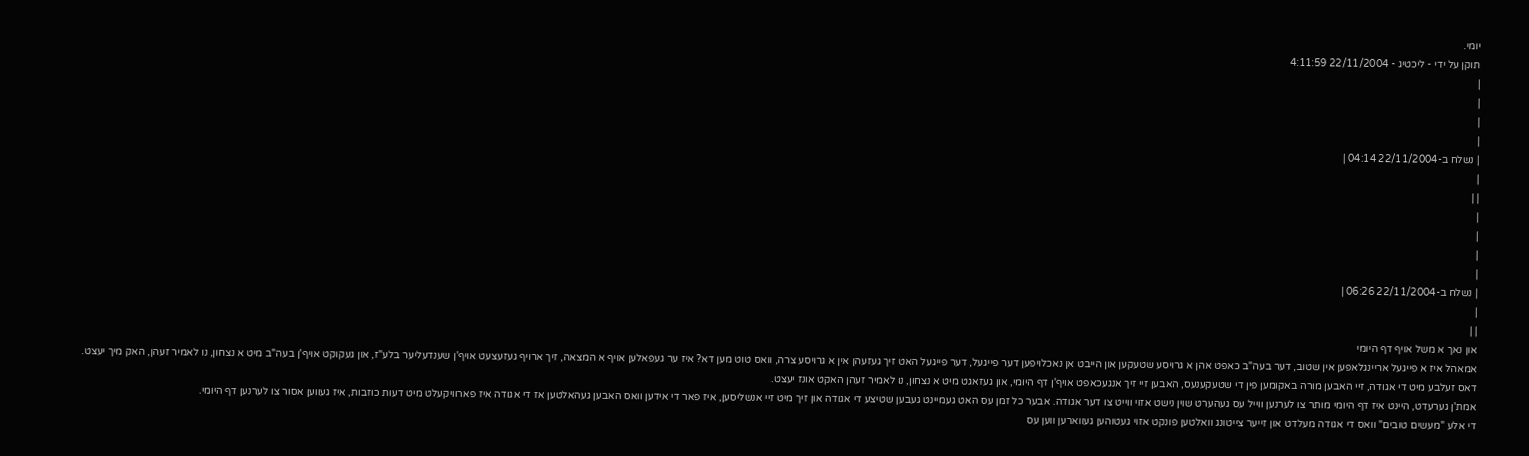יומי.
תוקן על ידי - ליכטיג - 22/11/2004 4:11:59
|
|
|
|
| נשלח ב-22/11/2004 04:14 |
|
| |
|
|
|
|
| נשלח ב-22/11/2004 06:26 |
|
| |
און נאך א משל אויף דף היומי
אמאהל איז א פייגעל אריינגלאפען אין שטוב, דער בעה"ב כאפט אהן א גרויסע שטעקען און הייבט אן נאכלויפען דער פייגעל, דער פייגעל האט זיך געזעהן אין א גרויסע צרה, וואס טוט מען דא? איז ער געפאלען אויף א המצאה, זיך ארויף געזעצעט אויף'ן שענדעליער בלע"ז, און געקוקט אויף'ן בעה"ב מיט א נצחון, נו לאמיר זעהן, האק מיך יעצט.
דאס זעלבע מיט די אגודה, זיי האבען מורה באקומען פין די שטעקענעס, האבען זיי זיך אנגעכאפט אויף'ן דף היומי, און געזאגט מיט א נצחון, נו לאמיר זעהן האקט אונז יעצט.
אמת'ן גערעדט, היינט איז דף היומי מותר צו לערנען ווייל עס געהערט שוין נישט אזוי ווייט צו דער אגודה. אבער כל זמן עס האט געמיינט געבען שטיצע די אגודה און זיך מיט זיי אנשליסען, איז פאר די אידען וואס האבען געהאלטען אז די אגודה איז פארוויקעלט מיט דעות כוזבות, איז געווען אסור צו לערנען דף היומי.
די אלע "מעשים טובים" וואס די אגודה מעלדט און זייער צייטונג וואלטען פונקט אזוי געטוהען געווארען ווען עס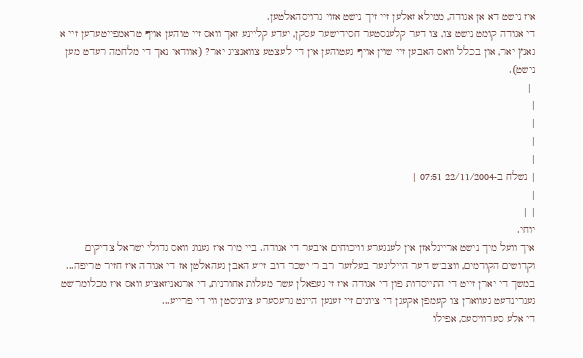איז נישט דא אן אגודה, ממילא זאלען זיי זיך נישט אזוי גרויסהאלטען.
די אגודה קומט נישט צו, צו דער קלענסטער חסידישער עסקן, יעדע קליינע זאך וואס זיי טוהען אויף טראמפייטערען זיי א גאנץ יאר, און בכלל וואס האבען זיי שוין אויף געטוהען אין די לעצטע צוואנציג יאר? (אוודאי נאך די מלחמה רעדט מען נישט).
 |
|
|
|
|
| נשלח ב-22/11/2004 07:51 |
|
| |
יוחי.
איך וועל מיך נישט אריינלאזן אין לענגערע וויכוחים איבער די אגודה. ביי מיר איז גענוג וואס גדולי ישראל צדיקים וקדושים הקודמים, ווצב"ש דער הייליגער בעלזער רב ר' ישכר דוב זי"ע האבן געהאלטן אז די אגודה איז חזיר טריפה...
במשך די יארן זייט די התייסדות פון די אגודה איז זי געפאלן עשר מעלות אחורנית, די ארגאניזאציע וואס איז מכלומר'שט געגרינדעט געווארן צו קעמפן אקעגן די ציונים זיי זענען היינט גרעסערע ציוניסטן ווי די פרייע...
די אלע סערוויסעס, אפילו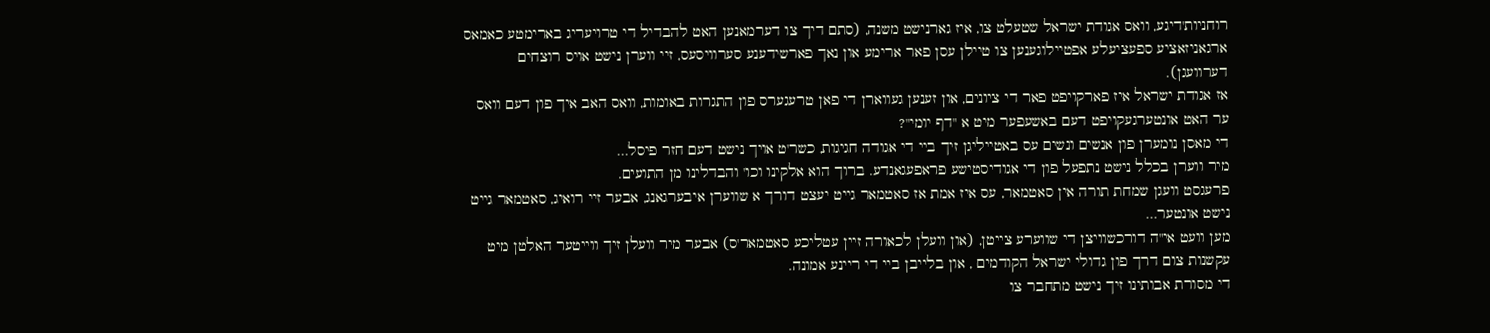רוחניות'דיגע, וואס אגודת ישראל שטעלט צו, איז גארנישט משנה, (סתם דיך צו דערמאנען האט להבדיל די טרויעריג בארימטע כאמאס ארגאניזאציע ספעציעלע אפטיילוגענען צו טיילן עסן פאר ארימע און נאך פארשידענע סערוויסעס, זיי ווערן נישט אויס רוצחים דערוועגן).
אז אגודת ישראל איז פארקויפט פאר די ציונים, און זענען געווארן די פאן טרעגערס פון התגרות באומות, וואס האב איך פון דעם וואס ער האט אונטערגעקויפט דעם באשעפער מיט א "דף יומי"?
די מאסן נומערן פון אנשים ונשים עס באטייליגן זיך ביי די אגודה חגיגות, כשר'ט אויך נישט דעם חזר פיסל...
מיר ווערן בכלל נישט נתפעל פון די אגודיסטישע פראפעגאנדע. ברוך הוא אלקינו וכו' והבדלינו מן התועים.
פרעגסט וועגן שמחת תורה אין סאטמאר, עס איז אמת אז סאטמאר גייט יעצט דורך א שווערן איבערגאנג, אבער זיי רואיג, סאטמאר גייט נישט אונטער...
מען וועט אי"ה דורכשוויצן די שווערע צייטן, (און וועלן לכאורה זיין עטליכע סאטמאר'ס) אבער מיר וועלן זיך ווייטער האלטן מיט עקשנות צום דרך פון גדולי ישראל הקודמים , און בלייבן ביי די ריינע אמונה.
די מסורת אבותינו זיך נישט מתחבר צו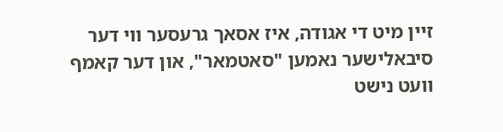זיין מיט די אגודה, איז אסאך גרעסער ווי דער סיבאלישער נאמען "סאטמאר", און דער קאמף וועט נישט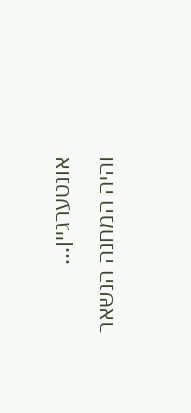אונטערגיין...
והיה המחנה הנשאר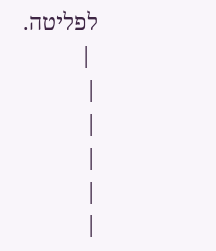לפליטה.
 |
|
|
|
|
|